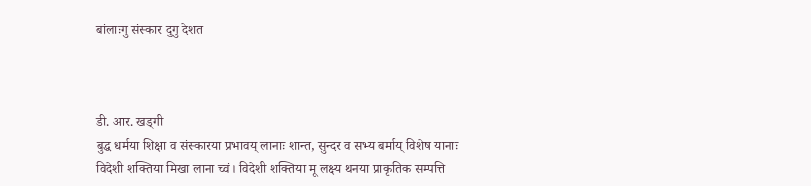बांलाःगु संस्कार दुगु देशत



डी. आर. खड्गी
बुद्ध धर्मया शिक्षा व संस्कारया प्रभावय् लानाः शान्त, सुन्दर व सभ्य बर्माय् विशेष यानाः विदेशी शक्तिया मिखा लाना च्वं। विदेशी शक्तिया मू लक्ष्य थनया प्राकृतिक सम्पत्ति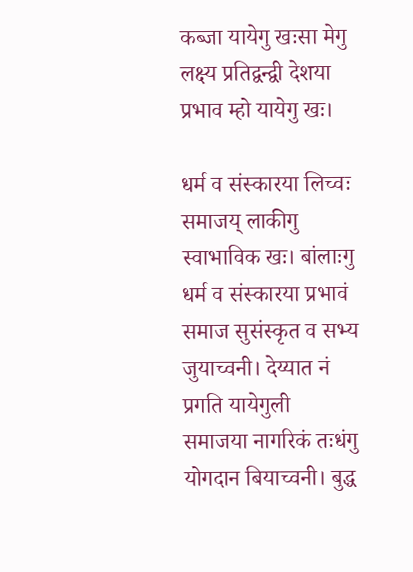कब्जा यायेगु खःसा मेगु लक्ष्य प्रतिद्वन्द्वी देशया प्रभाव म्हो यायेगु खः।

धर्म व संस्कारया लिच्वः समाजय् लाकीगु स्वाभाविक खः। बांलाःगु धर्म व संस्कारया प्रभावं समाज सुसंस्कृत व सभ्य जुयाच्वनी। देय्यात नं प्रगति यायेगुली समाजया नागरिकं तःधंगु योगदान बियाच्वनी। बुद्ध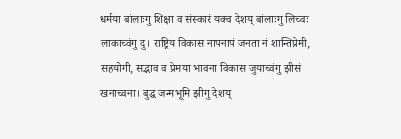धर्मया बांलाःगु शिक्षा व संस्कारं यक्व देशय् बांलाःगु लिच्वः लाकाच्वंगु दु। राष्ट्रिय विकास नापनापं जनता नं शान्तिप्रेमी, सहयोगी, सद्भाव व प्रेमया भावना विकास जुयाच्वंगु झीसं खनाच्वना। बुद्ध जन्मभूमि झीगु देशय्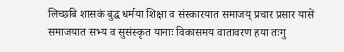लिच्छबि शासकं बुद्ध धर्मया शिक्षा व संस्कारयात समाजय् प्रचार प्रसार यासें समाजयात सभ्य व सुसंस्कृत यानाः विकासमय वातावरण हया तःगु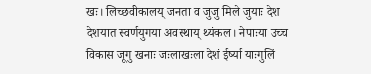खः। लिच्छवीकालय् जनता व जुजु मिले जुयाः देश देशयात स्वर्णयुगया अवस्थाय् थ्यंकल। नेपाःया उच्च विकास जूगु खनाः जःलाखःला देशं ईर्ष्या याःगुलिं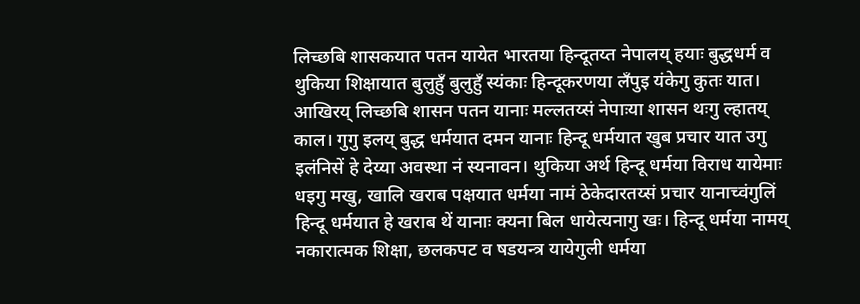लिच्छबि शासकयात पतन यायेत भारतया हिन्दूतय्त नेपालय् हयाः बुद्धधर्म व थुकिया शिक्षायात बुलुहुँ बुलुहुँ स्यंकाः हिन्दूकरणया लँपुइ यंकेगु कुतः यात। आखिरय् लिच्छबि शासन पतन यानाः मल्लतय्सं नेपाःया शासन थःगु ल्हातय् काल। गुगु इलय् बुद्ध धर्मयात दमन यानाः हिन्दू धर्मयात खुब प्रचार यात उगु इलंनिसें हे देय्या अवस्था नं स्यनावन। थुकिया अर्थ हिन्दू धर्मया विराध यायेमाः धइगु मखु, खालि खराब पक्षयात धर्मया नामं ठेकेदारतय्सं प्रचार यानाच्वंगुलिं हिन्दू धर्मयात हे खराब थें यानाः क्यना बिल धायेत्यनागु खः। हिन्दू धर्मया नामय् नकारात्मक शिक्षा, छलकपट व षडयन्त्र यायेगुली धर्मया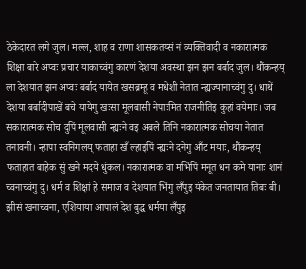ठेकेदारत लगे जुल। मल्ल, शाह व राणा शासकतय्सं नं व्यक्तिवादी व नकारात्मक शिक्षा बारे अप्वः प्रचार याकाच्वंगु कारणं देशया अवस्था झन झन बर्बाद जुल। थौंकन्हय् ला देशयात झन अप्वः बर्बाद यायेत खसब्रम्हू व मधेशी नेतात न्ह्यज्यानाच्वंगु दु। धाथें देशया बर्बादीपाखें बचे यायेगु खःसा मूलबासी नेपाःमित राजनीतिइ कुहां वयेमाः। जब सकारात्मक सोच दुपिं मूलवासी न्ह्यःने वइ अबले तिनि नकारात्मक सोचया नेतात तनावनी। न्हापा स्वनिगलय् फताहा खँ ल्हाइपिं न्ह्यःने दनेगु आँट मयाः, थौंकन्हय् फताहात बाहेक सुं खने मदये धुंकल। नकारात्मक वा मभिंपिं मनूत धन कमे यानाः शानं च्वनाच्वंगु दु। धर्म व शिक्षां हे समाज व देशयात भिंगु लँपुइ यंकेत जनतायात तिबः बी।
झीसं खनाच्वना, एशियाया आपालं देश बुद्ध धर्मया लँपुइ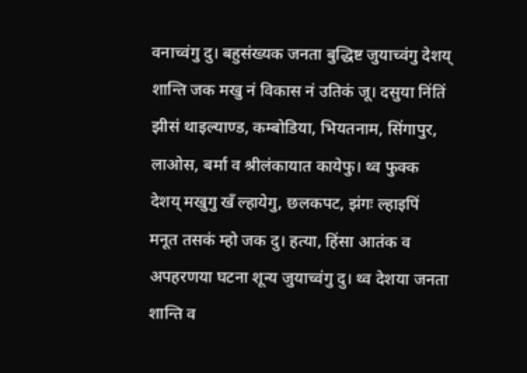वनाच्वंगु दु। बहुसंख्यक जनता बुद्धिष्ट जुयाच्वंगु देशय् शान्ति जक मखु नं विकास नं उतिकं जू। दसुया निंतिं झीसं थाइल्याण्ड, कम्बोडिया, भियतनाम, सिंगापुर, लाओस, बर्मा व श्रीलंकायात कायेफु। थ्व फुक्क देशय् मखुगु खँ ल्हायेगु, छलकपट, झंगः ल्हाइपिं मनूत तसकं म्हो जक दु। हत्या, हिंसा आतंक व अपहरणया घटना शून्य जुयाच्वंगु दु। थ्व देशया जनता शान्ति व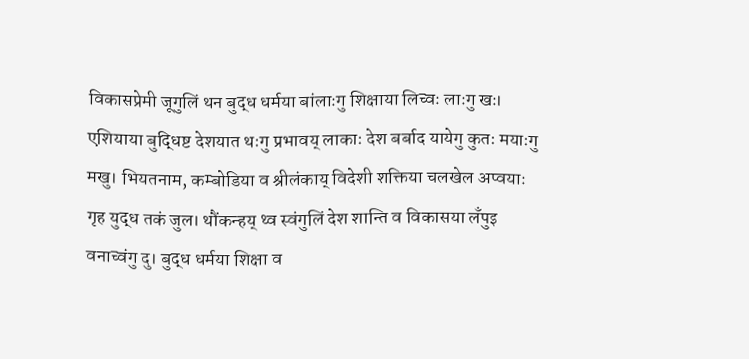विकासप्रेमी जूगुलिं थन बुद्ध धर्मया बांलाःगु शिक्षाया लिच्वः लाःगु खः। एशियाया बुद्धिष्ट देशयात थःगु प्रभावय् लाकाः देश बर्बाद यायेगु कुतः मयाःगु मखु। भियतनाम, कम्बोडिया व श्रीलंकाय् विदेशी शक्तिया चलखेल अप्वयाः गृह युद्ध तकं जुल। थौंकन्हय् थ्व स्वंगुलिं देश शान्ति व विकासया लँपुइ वनाच्वंगु दु। बुद्ध धर्मया शिक्षा व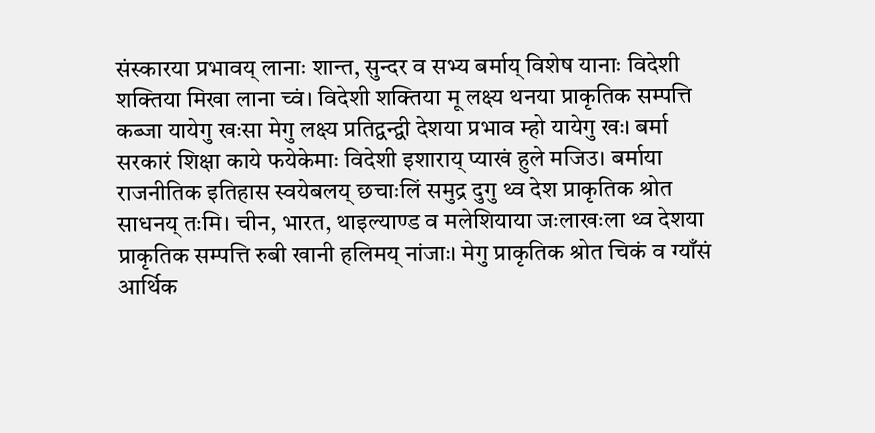संस्कारया प्रभावय् लानाः शान्त, सुन्दर व सभ्य बर्माय् विशेष यानाः विदेशी शक्तिया मिखा लाना च्वं। विदेशी शक्तिया मू लक्ष्य थनया प्राकृतिक सम्पत्ति कब्जा यायेगु खःसा मेगु लक्ष्य प्रतिद्वन्द्वी देशया प्रभाव म्हो यायेगु खः। बर्मा
सरकारं शिक्षा काये फयेकेमाः विदेशी इशाराय् प्याखं हुले मजिउ। बर्माया राजनीतिक इतिहास स्वयेबलय् छचाःलिं समुद्र दुगु थ्व देश प्राकृतिक श्रोत साधनय् तःमि। चीन, भारत, थाइल्याण्ड व मलेशियाया जःलाखःला थ्व देशया प्राकृतिक सम्पत्ति रुबी खानी हलिमय् नांजाः। मेगु प्राकृतिक श्रोत चिकं व ग्याँसं आर्थिक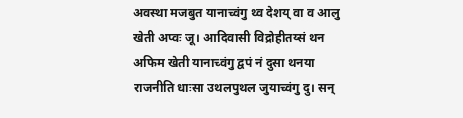अवस्था मजबुत यानाच्वंगु थ्व देशय् वा व आलु खेती अप्वः जू। आदिवासी विद्रोहीतय्सं थन अफिम खेती यानाच्वंगु द्वपं नं दुसा थनया राजनीति धाःसा उथलपुथल जुयाच्वंगु दु। सन्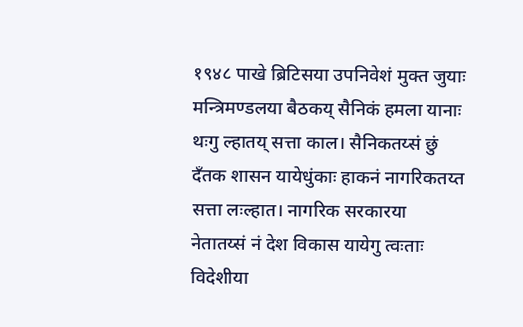१९४८ पाखे ब्रिटिसया उपनिवेशं मुक्त जुयाः मन्त्रिमण्डलया बैठकय् सैनिकं हमला यानाः थःगु ल्हातय् सत्ता काल। सैनिकतय्सं छुं दँतक शासन यायेधुंकाः हाकनं नागरिकतय्त सत्ता लःल्हात। नागरिक सरकारया नेतातय्सं नं देश विकास यायेगु त्वःताः विदेशीया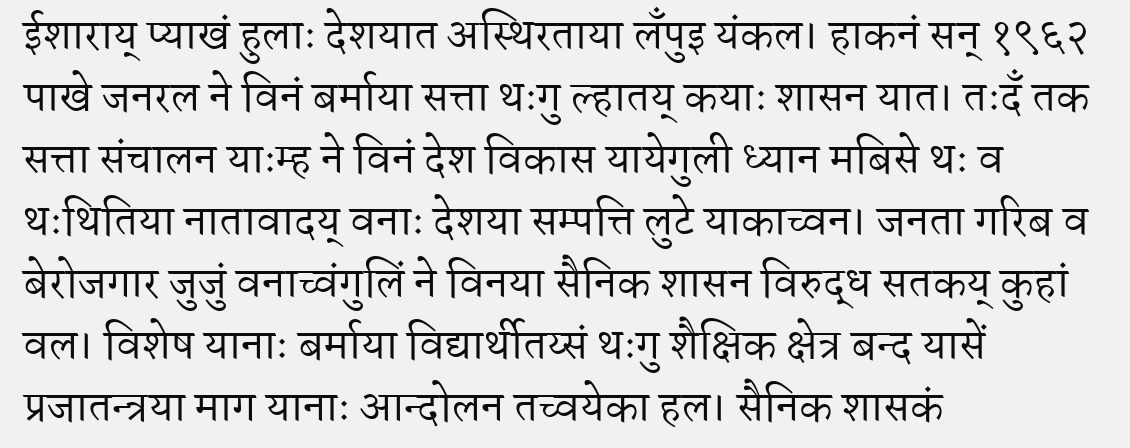ईशाराय् प्याखं हुलाः देशयात अस्थिरताया लँपुइ यंकल। हाकनं सन् १९६२ पाखे जनरल ने विनं बर्माया सत्ता थःगु ल्हातय् कयाः शासन यात। तःदँ तक सत्ता संचालन याःम्ह ने विनं देश विकास यायेगुली ध्यान मबिसे थः व थःथितिया नातावादय् वनाः देशया सम्पत्ति लुटे याकाच्वन। जनता गरिब व बेरोजगार जुजुं वनाच्वंगुलिं ने विनया सैनिक शासन विरुद्ध सतकय् कुहां वल। विशेष यानाः बर्माया विद्यार्थीतय्सं थःगु शैक्षिक क्षेत्र बन्द यासें प्रजातन्त्रया माग यानाः आन्दोलन तच्वयेका हल। सैनिक शासकं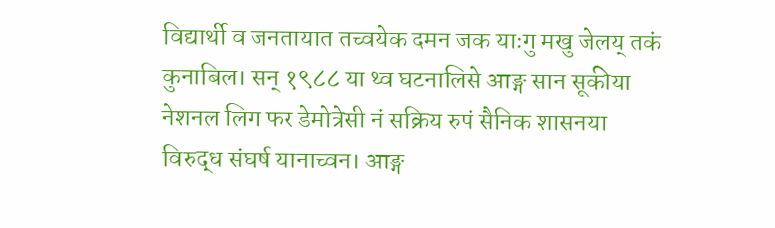विद्यार्थी व जनतायात तच्वयेक दमन जक याःगु मखु जेलय् तकं कुनाबिल। सन् १९८८ या थ्व घटनालिसे आङ्ग सान सूकीया नेशनल लिग फर डेमोत्रेसी नं सक्रिय रुपं सैनिक शासनया विरुद्ध संघर्ष यानाच्वन। आङ्ग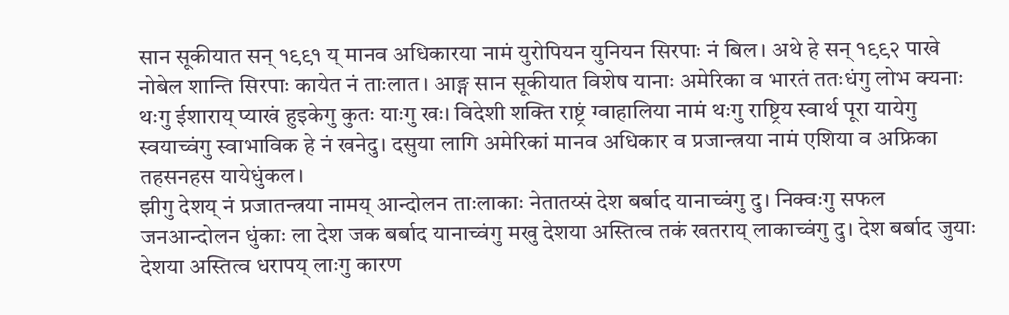सान सूकीयात सन् १९९१ य् मानव अधिकारया नामं युरोपियन युनियन सिरपाः नं बिल। अथे हे सन् १९९२ पाखे नोबेल शान्ति सिरपाः कायेत नं ताःलात। आङ्ग सान सूकीयात विशेष यानाः अमेरिका व भारतं ततःधंगु लोभ क्यनाः थःगु ईशाराय् प्याखं हुइकेगु कुतः याःगु खः। विदेशी शक्ति राष्ट्रं ग्वाहालिया नामं थःगु राष्ट्रिय स्वार्थ पूरा यायेगु स्वयाच्वंगु स्वाभाविक हे नं खनेदु। दसुया लागि अमेरिकां मानव अधिकार व प्रजान्त्रया नामं एशिया व अफ्रिका तहसनहस यायेधुंकल।
झीगु देशय् नं प्रजातन्त्रया नामय् आन्दोलन ताःलाकाः नेतातय्सं देश बर्बाद यानाच्वंगु दु। निक्वःगु सफल जनआन्दोलन धुंकाः ला देश जक बर्बाद यानाच्वंगु मखु देशया अस्तित्व तकं खतराय् लाकाच्वंगु दु। देश बर्बाद जुयाः देशया अस्तित्व धरापय् लाःगु कारण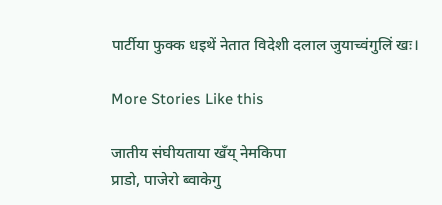पार्टीया फुक्क धइथें नेतात विदेशी दलाल जुयाच्वंगुलिं खः।

More Stories Like this

जातीय संघीयताया खँय् नेमकिपा
प्राडो, पाजेरो ब्वाकेगु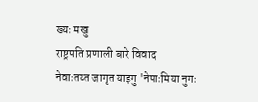ख्यः मखु
राष्ट्रपति प्रणाली बारे विवाद
नेवाःतय्त जागृत याइगु 'नेपाःमिया नुगः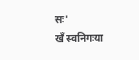सः'
खँ स्वनिगःया